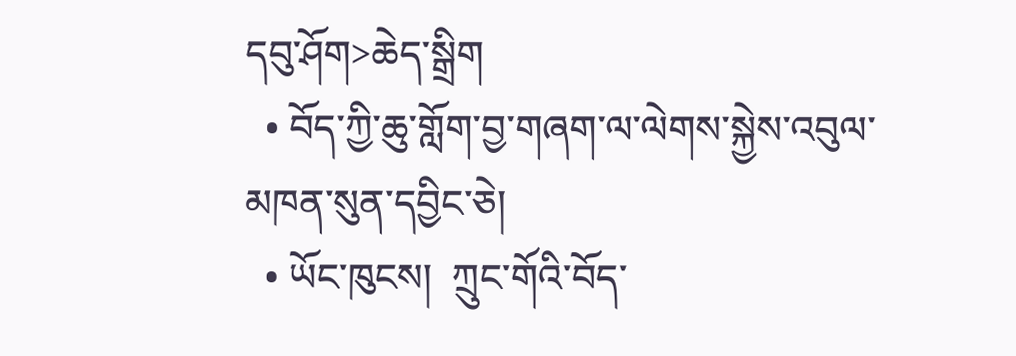དབུ་ཤོག>ཆེད་སྒྲིག
  • བོད་ཀྱི་ཆུ་གློག་བྱ་གཞག་ལ་ལེགས་སྐྱེས་འབུལ་མཁན་སུན་དབྱིང་ཅེ།
  • ཡོང་ཁུངས།  ཀྲུང་གོའི་བོད་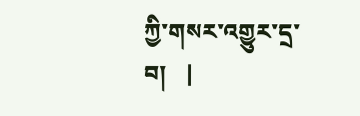ཀྱི་གསར་འགྱུར་དྲ་བ།   |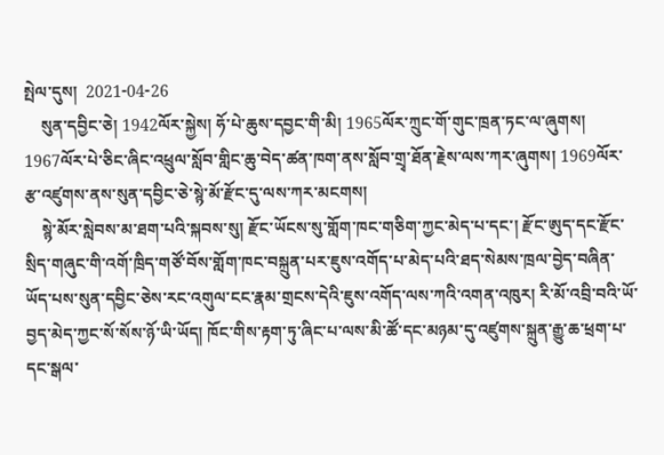སྤེལ་དུས།  2021-04-26
    སུན་དབྱིང་ཅེ། 1942ལོར་སྐྱེས། ཧོ་པེ་ཆུས་དབྱང་གི་མི། 1965ལོར་ཀྲུང་གོ་གུང་ཁྲན་ཏང་ལ་ཞུགས། 1967ལོར་པེ་ཅིང་ཞིང་འཕྲུལ་སློབ་གླིང་ཆུ་བེད་ཚན་ཁག་ནས་སློབ་གྲྭ་ཐོན་རྗེས་ལས་ཀར་ཞུགས། 1969ལོར་རྩ་འཛུགས་ནས་སུན་དབྱིང་ཅེ་སྙེ་མོ་རྫོང་དུ་ལས་ཀར་མངགས།
    སྙེ་མོར་སླེབས་མ་ཐག་པའི་སྐབས་སུ། རྫོང་ཡོངས་སུ་གློག་ཁང་གཅིག་ཀྱང་མེད་པ་དང་། རྫོང་ཨུད་དང་རྫོང་སྲིད་གཞུང་གི་འགོ་ཁྲིད་གཙོ་བོས་གློག་ཁང་བསྐྲུན་པར་ཇུས་འགོད་པ་མེད་པའི་ཐད་སེམས་ཁྲལ་བྱེད་བཞིན་ཡོད་པས་སུན་དབྱིང་ཅེས་རང་འགུལ་ངང་རྣམ་གྲངས་དེའི་ཇུས་འགོད་ལས་ཀའི་འགན་འཁུར། རི་མོ་འབྲི་བའི་ཡོ་བྱད་མེད་ཀྱང་སོ་སོས་ཉོ་ཡི་ཡོད། ཁོང་གིས་རྟག་ཏུ་ཞིང་པ་ལས་མི་ཚོ་དང་མཉམ་དུ་འཛུགས་སྐྲུན་རྒྱུ་ཆ་ཕྲག་པ་དང་སྒལ་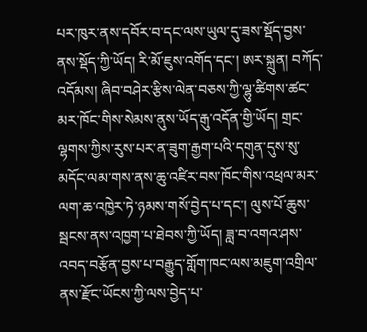པར་ཁུར་ནས་དབོར་བ་དང་ལས་ཡུལ་དུ་ཟས་སྡོད་བྱས་ནས་སྡོད་ཀྱི་ཡོད། རི་མོ་ཇུས་འགོད་དང་། ཨར་སྐྲུན། བཀོད་འདོམས། ཞིབ་བཤེར་རྩིས་ལེན་བཅས་ཀྱི་ལྷུ་ཚིགས་ཚང་མར་ཁོང་གིས་སེམས་ནུས་ཡོད་རྒུ་འདོན་གྱི་ཡོད། གྲང་ལྷགས་ཀྱིས་རུས་པར་ན་ཟུག་རྒྱག་པའི་དགུན་དུས་སུ་མདོང་ལམ་གས་ནས་ཆུ་འཛིར་བས་ཁོང་གིས་འཕྲལ་མར་ལག་ཆ་འཁྱེར་ཏེ་ཉམས་གསོ་བྱེད་པ་དང་། ལུས་པོ་ཆུས་སྦངས་ནས་འཁྱག་པ་ཐེབས་ཀྱི་ཡོད། ཟླ་བ་འགའ་ཤས་འབད་བརྩོན་བྱས་པ་བརྒྱུད་གློག་ཁང་ལས་མཇུག་འགྲིལ་ནས་རྫོང་ཡོངས་ཀྱི་ལས་བྱེད་པ་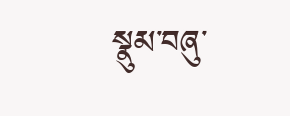སྣུམ་བཞུ་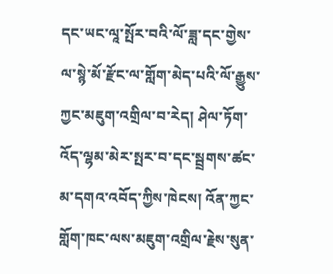དང་ཡང་ལཱ་སྤོར་བའི་ལོ་ཟླ་དང་གྱེས་ལ་སྙེ་མོ་རྫོང་ལ་གློག་མེད་པའི་ལོ་རྒྱུས་ཀྱང་མཇུག་འགྲིལ་བ་རེད། ཤེལ་ཏོག་འོད་ལྷམ་མེར་སྤར་བ་དང་སྦྲགས་ཚང་མ་དགའ་འབོད་ཀྱིས་ཁེངས། འོན་ཀྱང་གློག་ཁང་ལས་མཇུག་འགྲིལ་རྗེས་སུན་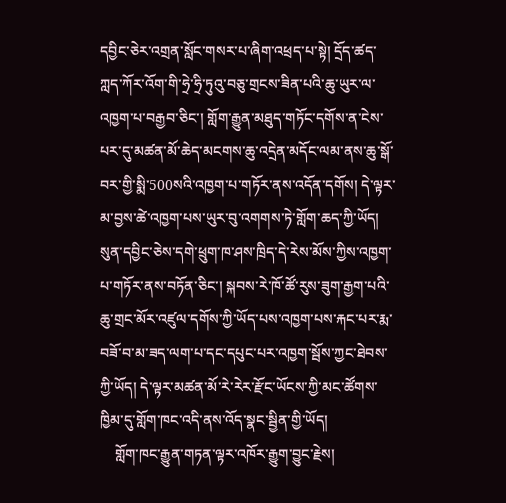དབྱིང་ཅེར་འགྲན་སློང་གསར་པ་ཞིག་འཕྲད་པ་སྟེ། དྲོད་ཚད་ཀླད་ཀོར་འོག་གི་ཧྲེ་ཧྲི་ཏུའུ་བཅུ་གྲངས་ཟིན་པའི་ཆུ་ཡུར་ལ་འཁྱག་པ་བརྒྱབ་ཅིང་། གློག་རྒྱུན་མཐུད་གཏོང་དགོས་ན་ངེས་པར་དུ་མཚན་མོ་ཆེད་མངགས་ཆུ་འདྲེན་མདོང་ལམ་ནས་ཆུ་སྒོ་བར་གྱི་སྨི་500སའི་འཁྱག་པ་གཏོར་ནས་འདོན་དགོས། དེ་ལྟར་མ་བྱས་ཚེ་འཁྱག་པས་ཡུར་བུ་འགགས་ཏེ་གློག་ཆད་ཀྱི་ཡོད། སུན་དབྱིང་ཅེས་དགེ་ཕྲུག་ཁ་ཤས་ཁྲིད་དེ་རེས་མོས་ཀྱིས་འཁྱག་པ་གཏོར་ནས་བཏོན་ཅིང་། སྐབས་རེ་ཁོ་ཚོ་རུས་ཟུག་རྒྱག་པའི་ཆུ་གྲང་མོར་འཛུལ་དགོས་ཀྱི་ཡོད་པས་འཁྱག་པས་རྐང་པར་རྨ་བཟོ་བ་མ་ཟད་ལག་པ་དང་དཔུང་པར་འཁྱག་སྦོས་ཀྱང་ཐེབས་ཀྱི་ཡོད། དེ་ལྟར་མཚན་མོ་རེ་རེར་རྫོང་ཡོངས་ཀྱི་མང་ཚོགས་ཁྱིམ་དུ་གློག་ཁང་འདི་ནས་འོད་སྣང་སྦྱིན་གྱི་ཡོད།
    གློག་ཁང་རྒྱུན་གཏན་ལྟར་འཁོར་རྒྱུག་བྱུང་རྗེས།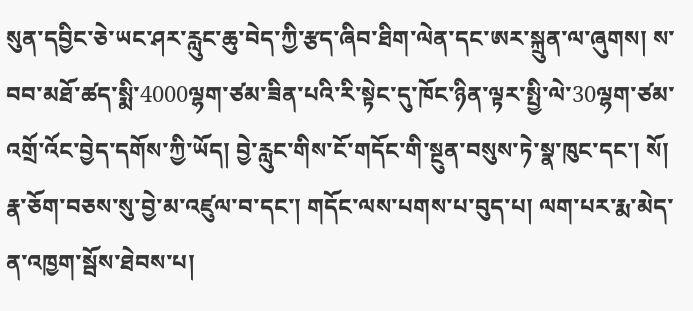སུན་དབྱིང་ཅེ་ཡང་ཤར་རླུང་ཆུ་བེད་ཀྱི་རྩད་ཞིབ་ཐིག་ལེན་དང་ཨར་སྐྲུན་ལ་ཞུགས། ས་བབ་མཐོ་ཚད་སྨི་4000ལྷག་ཙམ་ཟིན་པའི་རི་སྟེང་དུ་ཁོང་ཉིན་ལྟར་སྤྱི་ལེ་30ལྷག་ཙམ་འགྲོ་འོང་བྱེད་དགོས་ཀྱི་ཡོད། བྱེ་རླུང་གིས་ངོ་གདོང་གི་སྔུན་བསུས་ཏེ་སྣ་ཁུང་དང་། སོ། རྣ་ཅོག་བཅས་སུ་བྱེ་མ་འཛུལ་བ་དང་། གདོང་ལས་པགས་པ་བུད་པ། ལག་པར་རྨ་མེད་ན་འཁྱག་སྦོས་ཐེབས་པ།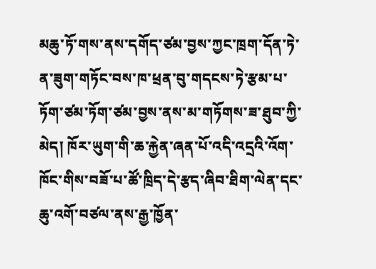མཆུ་ཏོ་གས་ནས་དགོད་ཙམ་བྱས་ཀྱང་ཁྲག་དོན་ཏེ་ན་ཟུག་གཏོང་བས་ཁ་ཕྲན་བུ་གདངས་ཏེ་རྩམ་པ་ཏོག་ཙམ་ཏོག་ཙམ་བྱས་ནས་མ་གཏོགས་ཟ་ཐུབ་ཀྱི་མེད། ཁོར་ཡུག་གི་ཆ་རྐྱེན་ཞན་པོ་འདི་འདྲའི་འོག་ཁོང་གིས་བཟོ་པ་ཚོ་ཁྲིད་དེ་རྩད་ཞིབ་ཐིག་ལེན་དང་ཆུ་འགོ་བཙལ་ནས་རྒྱ་ཁྱོན་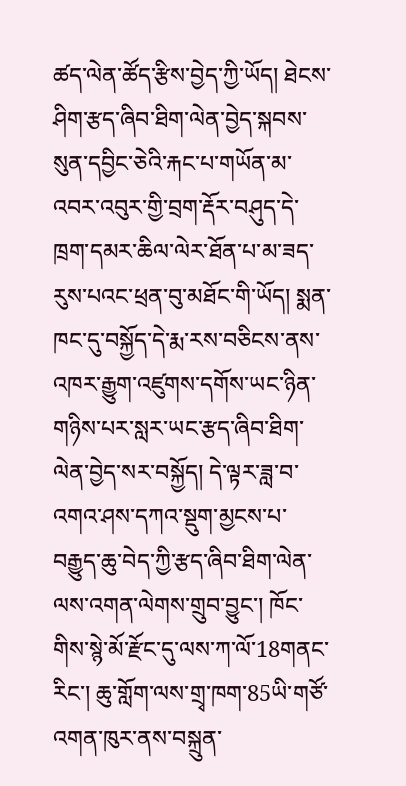ཚད་ལེན་ཚོད་རྩིས་བྱེད་ཀྱི་ཡོད། ཐེངས་ཤིག་རྩད་ཞིབ་ཐིག་ལེན་བྱེད་སྐབས་སུན་དབྱིང་ཅེའི་རྐང་པ་གཡོན་མ་འབར་འབུར་གྱི་བྲག་རྡོར་བཤུད་དེ་ཁྲག་དམར་ཆིལ་ལེར་ཐོན་པ་མ་ཟད་རུས་པའང་ཕྲན་བུ་མཐོང་གི་ཡོད། སྨན་ཁང་དུ་བསྐྱོད་དེ་རྨ་རས་བཅིངས་ནས་འཁར་རྒྱུག་འཛུགས་དགོས་ཡང་ཉིན་གཉིས་པར་སླར་ཡང་རྩད་ཞིབ་ཐིག་ལེན་བྱེད་སར་བསྐྱོད། དེ་ལྟར་ཟླ་བ་འགའ་ཤས་དཀའ་སྡུག་མྱངས་པ་བརྒྱུད་ཆུ་བེད་ཀྱི་རྩད་ཞིབ་ཐིག་ལེན་ལས་འགན་ལེགས་གྲུབ་བྱུང་། ཁོང་གིས་སྙེ་མོ་རྫོང་དུ་ལས་ཀ་ལོ་18གནང་རིང་། ཆུ་གློག་ལས་གྲྭ་ཁག་85ཡི་གཙོ་འགན་ཁུར་ནས་བསྐྲུན་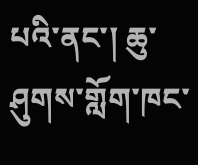པའི་ནང་། ཆུ་ཤུགས་གློག་ཁང་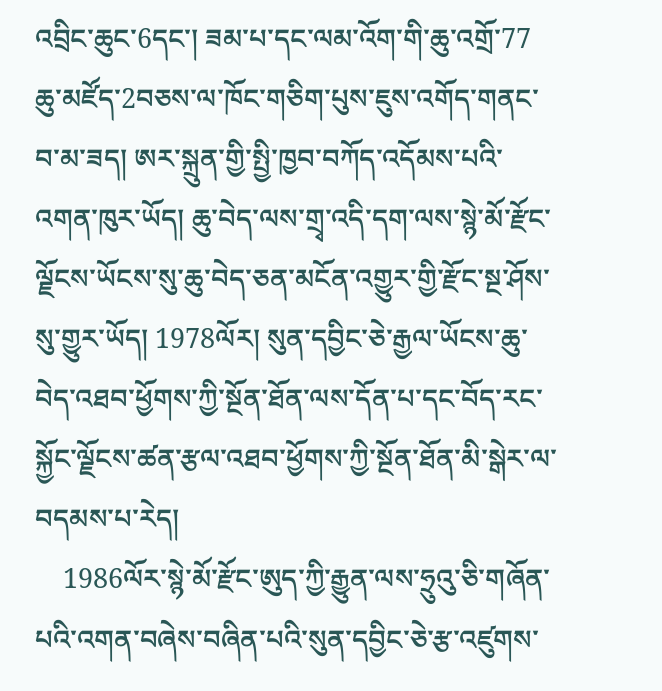འབྲིང་ཆུང་6དང་། ཟམ་པ་དང་ལམ་འོག་གི་ཆུ་འགྲོ་77 ཆུ་མཛོད་2བཅས་ལ་ཁོང་གཅིག་པུས་ཇུས་འགོད་གནང་བ་མ་ཟད། ཨར་སྐྲུན་གྱི་སྤྱི་ཁྱབ་བཀོད་འདོམས་པའི་འགན་ཁུར་ཡོད། ཆུ་བེད་ལས་གྲྭ་འདི་དག་ལས་སྙེ་མོ་རྫོང་ལྗོངས་ཡོངས་སུ་ཆུ་བེད་ཅན་མངོན་འགྱུར་གྱི་རྫོང་སྔ་ཤོས་སུ་གྱུར་ཡོད། 1978ལོར། སུན་དབྱིང་ཅེ་རྒྱལ་ཡོངས་ཆུ་བེད་འཐབ་ཕྱོགས་ཀྱི་སྔོན་ཐོན་ལས་དོན་པ་དང་བོད་རང་སྐྱོང་ལྗོངས་ཚན་རྩལ་འཐབ་ཕྱོགས་ཀྱི་སྔོན་ཐོན་མི་སྒེར་ལ་བདམས་པ་རེད།
    1986ལོར་སྙེ་མོ་རྫོང་ཨུད་ཀྱི་རྒྱུན་ལས་ཧྲུའུ་ཅི་གཞོན་པའི་འགན་བཞེས་བཞིན་པའི་སུན་དབྱིང་ཅེ་རྩ་འཛུགས་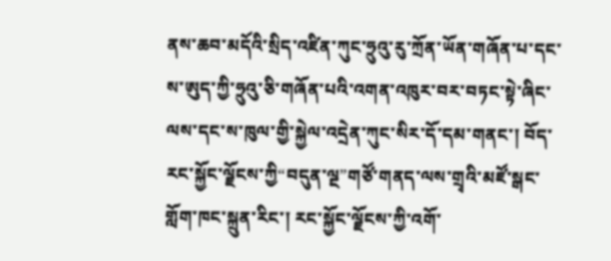ནས་ཆབ་མདོའི་སྲིད་འཛིན་ཀུང་ཧྲུའུ་རུ་ཀྲོན་ཡོན་གཞོན་པ་དང་ས་ཨུད་ཀྱི་ཧྲུའུ་ཅི་གཞོན་པའི་འགན་འཁུར་བར་བཏང་སྟེ་ཞིང་ལས་དང་ས་ཁུལ་གྱི་སྐྱེལ་འདྲེན་ཀུང་སིར་དོ་དམ་གནང་། བོད་རང་སྐྱོང་ལྗོངས་ཀྱི“བདུན་ལྔ”གཙོ་གནད་ལས་གྲྭའི་མཛོ་སྒང་གློག་ཁང་སྐྲུན་རིང་། རང་སྐྱོང་ལྗོངས་ཀྱི་འགོ་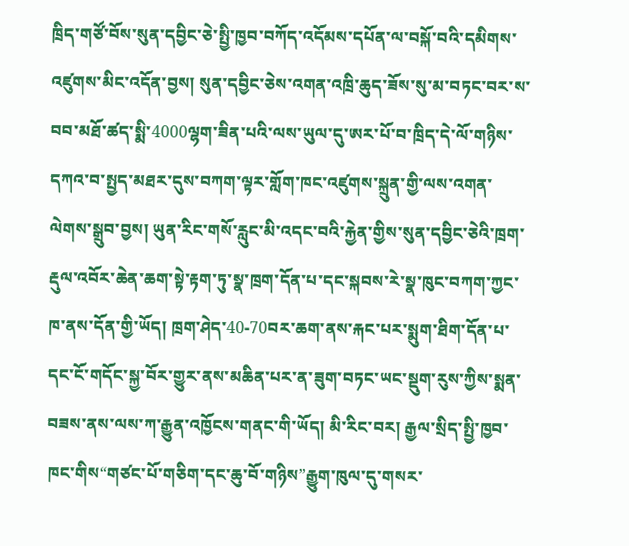ཁྲིད་གཙོ་བོས་སུན་དབྱིང་ཅེ་སྤྱི་ཁྱབ་བཀོད་འདོམས་དཔོན་ལ་བསྐོ་བའི་དམིགས་འཛུགས་མིང་འདོན་བྱས། སུན་དབྱིང་ཅེས་འགན་འཁྲི་ཆུད་ཟོས་སུ་མ་བཏང་བར་ས་བབ་མཐོ་ཚད་སྨི་4000ལྷག་ཟིན་པའི་ལས་ཡུལ་དུ་ཨར་པོ་བ་ཁྲིད་དེ་ལོ་གཉིས་དཀའ་བ་སྤྱད་མཐར་དུས་བཀག་ལྟར་གློག་ཁང་འཛུགས་སྐྲུན་གྱི་ལས་འགན་ལེགས་སྒྲུབ་བྱས། ཡུན་རིང་གསོ་རླུང་མི་འདང་བའི་རྐྱེན་གྱིས་སུན་དབྱིང་ཅེའི་ཁྲག་རྡུལ་འབོར་ཆེན་ཆག་སྟེ་རྟག་ཏུ་སྣ་ཁྲག་དོན་པ་དང་སྐབས་རེ་སྣ་ཁུང་བཀག་ཀྱང་ཁ་ནས་དོན་གྱི་ཡོད། ཁྲག་ཤེད་40-70བར་ཆག་ནས་རྐང་པར་སྨུག་ཐིག་དོན་པ་དང་ངོ་གདོང་སྐྱ་བོར་གྱུར་ནས་མཆིན་པར་ན་ཟུག་བཏང་ཡང་སྡུག་རུས་ཀྱིས་སྨན་བཟས་ནས་ལས་ཀ་རྒྱུན་འཁྱོངས་གནང་གི་ཡོད། མི་རིང་བར། རྒྱལ་སྲིད་སྤྱི་ཁྱབ་ཁང་གིས“གཙང་པོ་གཅིག་དང་ཆུ་བོ་གཉིས”རྒྱུག་ཁུལ་དུ་གསར་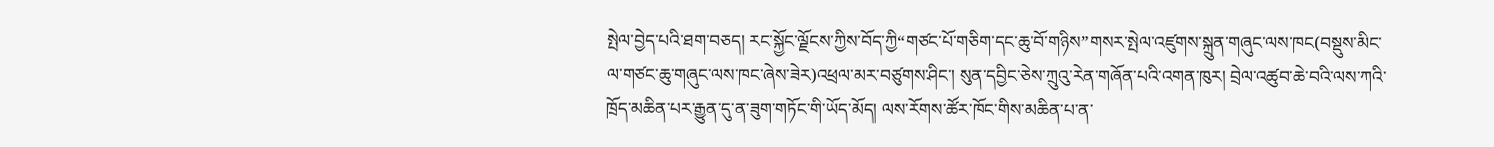སྤེལ་བྱེད་པའི་ཐག་བཅད། རང་སྐྱོང་ལྗོངས་ཀྱིས་བོད་ཀྱི“གཙང་པོ་གཅིག་དང་ཆུ་བོ་གཉིས”གསར་སྤེལ་འཛུགས་སྐྲུན་གཞུང་ལས་ཁང(བསྡུས་མིང་ལ་གཙང་ཆུ་གཞུང་ལས་ཁང་ཞེས་ཟེར)འཕྲལ་མར་བཙུགས་ཤིང་། སུན་དབྱིང་ཅེས་ཀྲུའུ་རེན་གཞོན་པའི་འགན་ཁུར། བྲེལ་འཚུབ་ཆེ་བའི་ལས་ཀའི་ཁྲོད་མཆིན་པར་རྒྱུན་དུ་ན་ཟུག་གཏོང་གི་ཡོད་མོད། ལས་རོགས་ཚོར་ཁོང་གིས་མཆིན་པ་ན་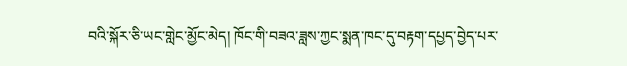བའི་སྐོར་ཅི་ཡང་གླེང་མྱོང་མེད། ཁོང་གི་བཟའ་ཟླས་ཀྱང་སྨན་ཁང་དུ་བརྟག་དཔྱད་བྱེད་པར་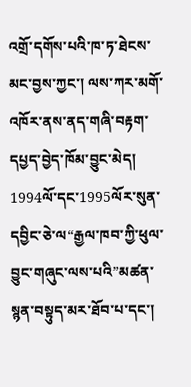འགྲོ་དགོས་པའི་ཁ་ཏ་ཐེངས་མང་བྱས་ཀྱང་། ལས་ཀར་མགོ་འཁོར་ནས་ནད་གཞི་བརྟག་དཔྱད་བྱེད་ཁོམ་བྱུང་མེད། 1994ལོ་དང་1995ལོར་སུན་དབྱིང་ཅེ་ལ“རྒྱལ་ཁབ་ཀྱི་ཕུལ་བྱུང་གཞུང་ལས་པའི”མཚན་སྙན་བསྟུད་མར་ཐོབ་པ་དང་།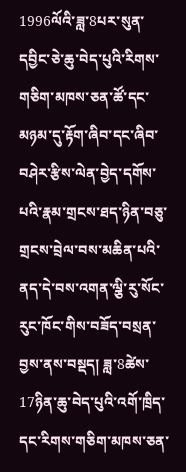1996ལོའི་ཟླ་8པར་སུན་དབྱིང་ཅེ་ཆུ་བེད་པུའི་རིགས་གཅིག་མཁས་ཅན་ཚོ་དང་མཉམ་དུ་རྟོག་ཞིབ་དང་ཞིབ་བཤེར་རྩིས་ལེན་བྱེད་དགོས་པའི་རྣམ་གྲངས་ཐད་ཉིན་བཅུ་གྲངས་བྲེལ་བས་མཆིན་པའི་ནད་དེ་བས་འགན་ལྕི་རུ་སོང་རུང་ཁོང་གིས་བཟོད་བསྲན་བྱས་ནས་བསྡད། ཟླ་8ཚེས་17ཉིན་ཆུ་བེད་པུའི་འགོ་ཁྲིད་དང་རིགས་གཅིག་མཁས་ཅན་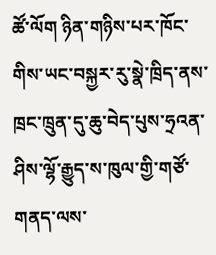ཚོ་ལོག ཉིན་གཉིས་པར་ཁོང་གིས་ཡང་བསྐྱར་རུ་སྣེ་ཁྲིད་ནས་ཁྲང་ཁྲུན་དུ་ཆུ་བེད་པུས་ཧྲའན་ཤིས་ལྷོ་རྒྱུད་ས་ཁུལ་གྱི་གཙོ་གནད་ལས་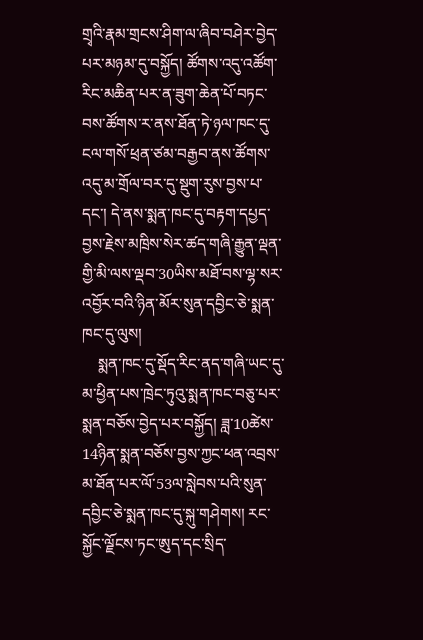གྲྭའི་རྣམ་གྲངས་ཤིག་ལ་ཞིབ་བཤེར་བྱེད་པར་མཉམ་དུ་བསྐྱོད། ཚོགས་འདུ་འཚོག་རིང་མཆིན་པར་ན་ཟུག་ཆེན་པོ་བཏང་བས་ཚོགས་ར་ནས་ཐོན་ཏེ་ཉལ་ཁང་དུ་ངལ་གསོ་ཕྲན་ཙམ་བརྒྱབ་ནས་ཚོགས་འདུ་མ་གྲོལ་བར་དུ་སྡུག་རུས་བྱས་པ་དང་། དེ་ནས་སྨན་ཁང་དུ་བརྟག་དཔྱད་བྱས་རྗེས་མཁྲིས་སེར་ཚད་གཞི་རྒྱུན་ལྡན་གྱི་མི་ལས་ལྡབ་30ཡིས་མཐོ་བས་ལྷ་སར་འབྱོར་བའི་ཉིན་མོར་སུན་དབྱིང་ཅེ་སྨན་ཁང་དུ་ལུས།
    སྨན་ཁང་དུ་སྡོད་རིང་ནད་གཞི་ཡང་དུ་མ་ཕྱིན་པས་ཁྲེང་ཏུའུ་སྨན་ཁང་བཅུ་པར་སྨན་བཅོས་བྱེད་པར་བསྐྱོད། ཟླ་10ཚེས་14ཉིན་སྨན་བཅོས་བྱས་ཀྱང་ཕན་འབྲས་མ་ཐོན་པར་ལོ་53ལ་སླེབས་པའི་སུན་དབྱིང་ཅེ་སྨན་ཁང་དུ་སྐུ་གཤེགས། རང་སྐྱོང་ལྗོངས་ཏང་ཨུད་དང་སྲིད་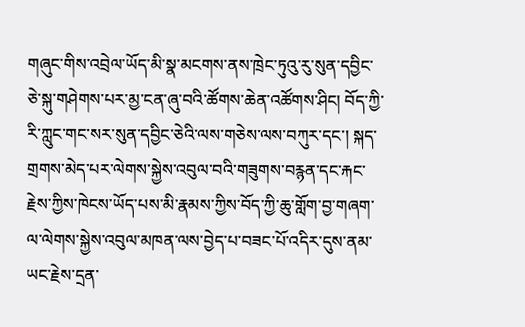གཞུང་གིས་འབྲེལ་ཡོད་མི་སྣ་མངགས་ནས་ཁྲེང་ཏུའུ་རུ་སུན་དབྱིང་ཅེ་སྐུ་གཤེགས་པར་མྱ་ངན་ཞུ་བའི་ཚོགས་ཆེན་འཚོགས་ཤིང། བོད་ཀྱི་རི་ཀླུང་གང་སར་སུན་དབྱིང་ཅེའི་ལས་གཅེས་ལས་བཀུར་དང་། སྐད་གྲགས་མེད་པར་ལེགས་སྐྱེས་འབུལ་བའི་གཟུགས་བརྙན་དང་རྐང་རྗེས་ཀྱིས་ཁེངས་ཡོད་པས་མི་རྣམས་ཀྱིས་བོད་ཀྱི་ཆུ་གློག་བྱ་གཞག་ལ་ལེགས་སྐྱེས་འབུལ་མཁན་ལས་བྱེད་པ་བཟང་པོ་འདིར་དུས་ནམ་ཡང་རྗེས་དྲན་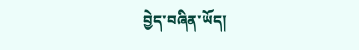བྱེད་བཞིན་ཡོད།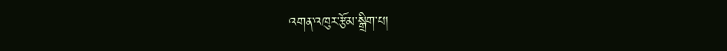འགན་འཁུར་རྩོམ་སྒྲིག་པ།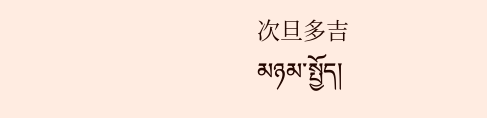次旦多吉
མཉམ་སྤྱོད།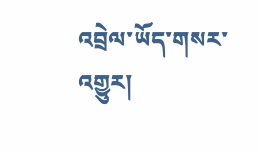འབྲེལ་ཡོད་གསར་འགྱུར།